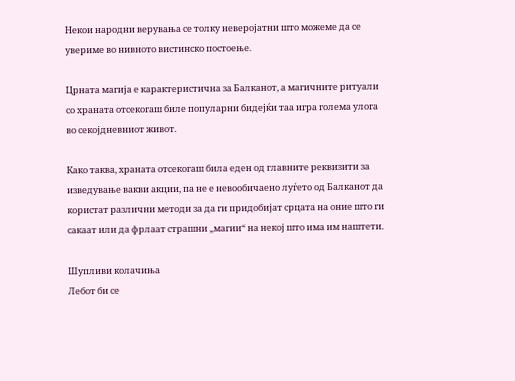Некои народни верувања се толку неверојатни што можеме да се увериме во нивното вистинско постоење.

Црната магија е карактеристична за Балканот, а магичните ритуали со храната отсекогаш биле популарни бидејќи таа игра голема улога во секојдневниот живот.

Како таква, храната отсекогаш била еден од главните реквизити за изведување вакви акции, па не е невообичаено луѓето од Балканот да користат различни методи за да ги придобијат срцата на оние што ги сакаат или да фрлаат страшни „магии“ на некој што има им наштети.

Шупливи колачиња
Лебот би се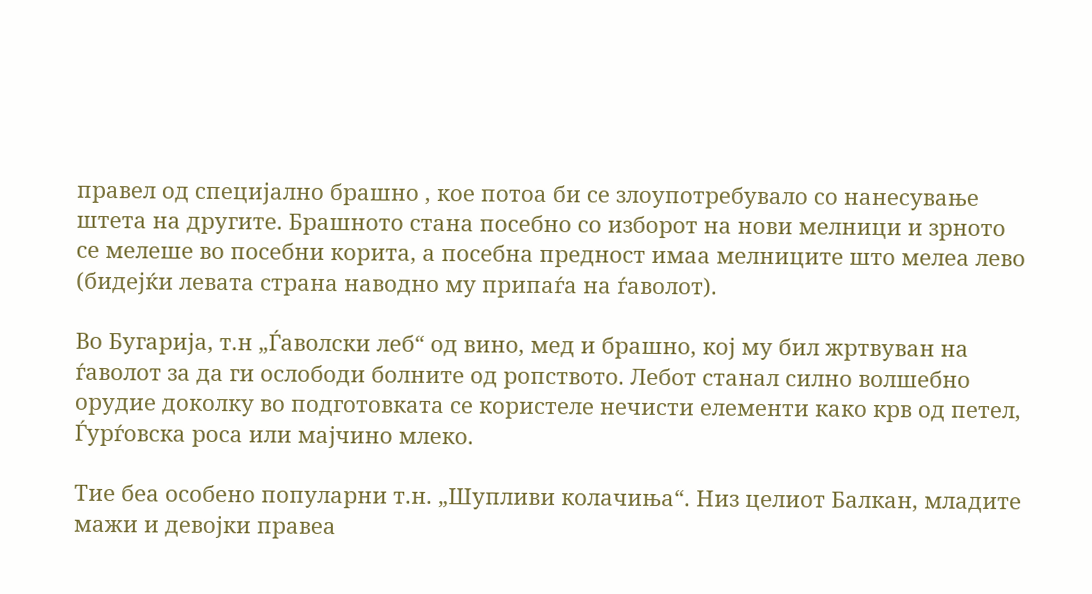правел од специјално брашно , кое потоа би се злоупотребувало со нанесување штета на другите. Брашното стана посебно со изборот на нови мелници и зрното се мелеше во посебни корита, а посебна предност имаа мелниците што мелеа лево (бидејќи левата страна наводно му припаѓа на ѓаволот).

Во Бугарија, т.н „Ѓаволски леб“ од вино, мед и брашно, кој му бил жртвуван на ѓаволот за да ги ослободи болните од ропството. Лебот станал силно волшебно орудие доколку во подготовката се користеле нечисти елементи како крв од петел, Ѓурѓовска роса или мајчино млеко.

Тие беа особено популарни т.н. „Шупливи колачиња“. Низ целиот Балкан, младите мажи и девојки правеа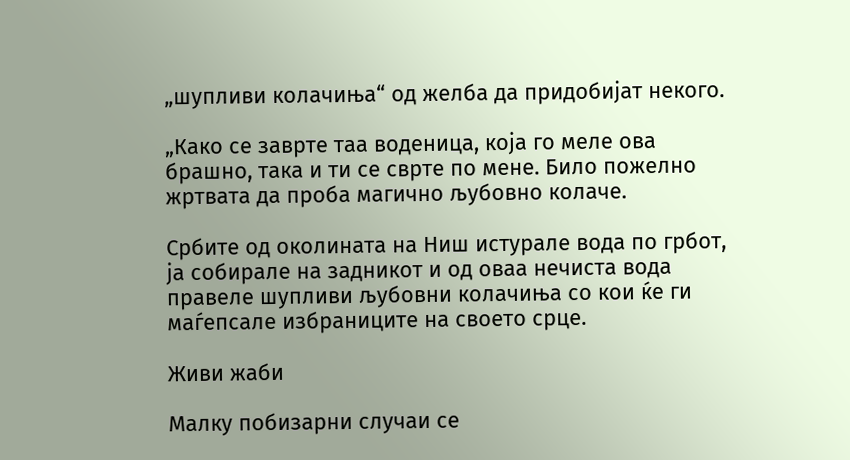„шупливи колачиња“ од желба да придобијат некого.

„Како се заврте таа воденица, која го меле ова брашно, така и ти се сврте по мене. Било пожелно жртвата да проба магично љубовно колаче.

Србите од околината на Ниш истурале вода по грбот, ја собирале на задникот и од оваа нечиста вода правеле шупливи љубовни колачиња со кои ќе ги маѓепсале избраниците на своето срце.

Живи жаби

Малку побизарни случаи се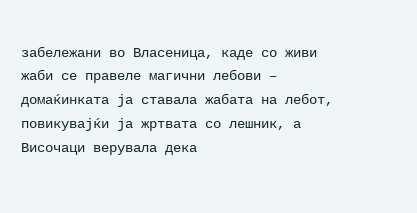забележани во Власеница, каде со живи жаби се правеле магични лебови – домаќинката ја ставала жабата на лебот, повикувајќи ја жртвата со лешник, а Височаци верувала дека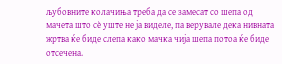љубовните колачиња треба да се замесат со шепа од мачета што сè уште не ја виделе, па верувале дека нивната жртва ќе биде слепа како мачка чија шепа потоа ќе биде отсечена.